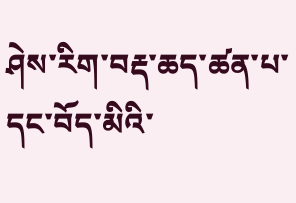ཤེས་རིག་བརྡ་ཆད་ཚན་པ་དང་བོད་མིའི་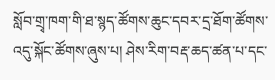སློབ་གྲྭ་ཁག་གི་ཐ་སྙད་ཚོགས་ཆུང་དབར་དྲ་ཐོག་ཚོགས་འདུ་སྐོང་ཚོགས་ཞུས་པ། ཤེས་རིག་བརྡ་ཆད་ཚན་པ་དང་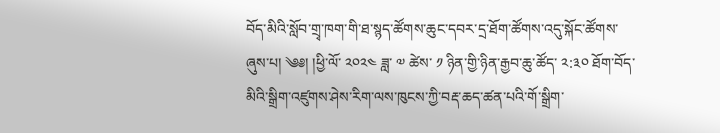བོད་མིའི་སློབ་གྲྭ་ཁག་གི་ཐ་སྙད་ཚོགས་ཆུང་དབར་དྲ་ཐོག་ཚོགས་འདུ་སྐོང་ཚོགས་ཞུས་པ། ༄༅། །ཕྱི་ལོ་ ༢༠༢༤ ཟླ་ ༧ ཚེས་ ༡ ཉིན་གྱི་ཉིན་རྒྱབ་ཆུ་ཚོད་ ༢:༣༠ ཐོག་བོད་མིའི་སྒྲིག་འཛུགས་ཤེས་རིག་ལས་ཁུངས་ཀྱི་བརྡ་ཆད་ཚན་པའི་གོ་སྒྲིག་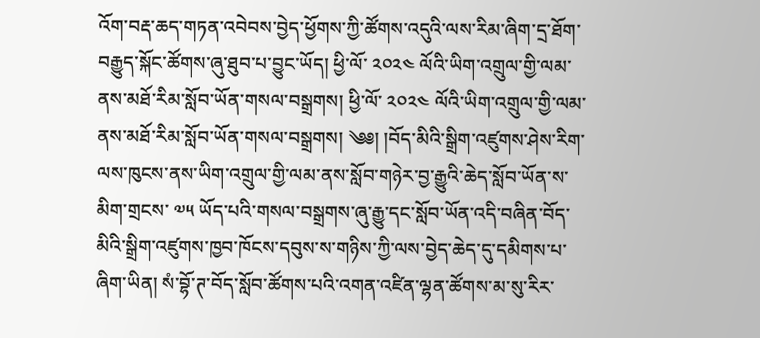འོག་བརྡ་ཆད་གཏན་འབེབས་བྱེད་ཕྱོགས་ཀྱི་ཚོགས་འདུའི་ལས་རིམ་ཞིག་དྲ་ཐོག་བརྒྱུད་སྐོང་ཚོགས་ཞུ་ཐུབ་པ་བྱུང་ཡོད། ཕྱི་ལོ་ ༢༠༢༤ ལོའི་ཡིག་འགྲུལ་གྱི་ལམ་ནས་མཐོ་རིམ་སློབ་ཡོན་གསལ་བསྒྲགས། ཕྱི་ལོ་ ༢༠༢༤ ལོའི་ཡིག་འགྲུལ་གྱི་ལམ་ནས་མཐོ་རིམ་སློབ་ཡོན་གསལ་བསྒྲགས། ༄༅། །བོད་མིའི་སྒྲིག་འཛུགས་ཤེས་རིག་ལས་ཁུངས་ནས་ཡིག་འགྲུལ་གྱི་ལམ་ནས་སློབ་གཉེར་བྱ་རྒྱུའི་ཆེད་སློབ་ཡོན་ས་མིག་གྲངས་ ༧༥ ཡོད་པའི་གསལ་བསྒྲགས་ཞུ་རྒྱུ་དང་སློབ་ཡོན་འདི་བཞིན་བོད་མིའི་སྒྲིག་འཛུགས་ཁྱབ་ཁོངས་དབུས་ས་གཉིས་ཀྱི་ལས་བྱེད་ཆེད་དུ་དམིགས་པ་ཞིག་ཡིན། སཾ་བྷོ་ཊ་བོད་སློབ་ཚོགས་པའི་འགན་འཛིན་ལྷན་ཚོགས་མ་སུ་རིར་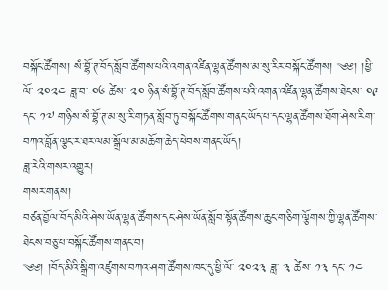བསྐོང་ཚོགས། སཾ་བྷོ་ཊ་བོད་སློབ་ཚོགས་པའི་འགན་འཛིན་ལྷན་ཚོགས་མ་སུ་རིར་བསྐོང་ཚོགས། ༄༅། །ཕྱི་ལོ་ ༢༠༢༤ ཟླ་བ་ ༠༦ ཚེས་ ༢༠ ཉིན་སཾ་བྷོ་ཊ་བོད་སློབ་ཚོགས་པའི་འགན་འཛིན་ལྷན་ཚོགས་ཐེངས་ ༠༩ དང་ ༡༧ གཉིས་སཾ་བྷོ་ཊ་མ་སུ་རི་གཏན་སློབ་ཏུ་བསྐོང་ཚོགས་གནང་ཡོད་པ་དང་ལྷན་ཚོགས་ཐོག་ཤེས་རིག་བཀའ་བློན་ལྕང་ར་ཐར་ལམ་སྒྲོལ་མ་མཆོག་ཆེད་ཕེབས་གནང་ཡོད།
ཟླ་རེའི་གསར་འགྱུར།
གསར་གནས།
བཙན་བྱོལ་བོད་མིའི་ཤེས་ཡོན་ལྷན་ཚོགས་དང་ཤེས་ཡོན་སློབ་སྟོན་ཚོགས་ཆུང་གཅིག་ལྕོགས་ཀྱི་ལྷན་ཚོགས་ཐེངས་བཅུ་པ་བསྐོང་ཚོགས་གནང་བ།
༄༅། །བོད་མིའི་སྒྲིག་འཛུགས་བཀའ་ཤག་ཚོགས་ཁང་དུ་ཕྱི་ལོ་ ༢༠༢༣ ཟླ་ ༣ ཚེས་ ༡༣ དང་ ༡༤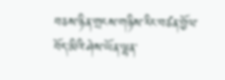བཅས་ཉིན་གྲངས་གཉིས་རིང་བཙན་བྱོལ་བོད་མིའི་ཤེས་ཡོན་ལྷན་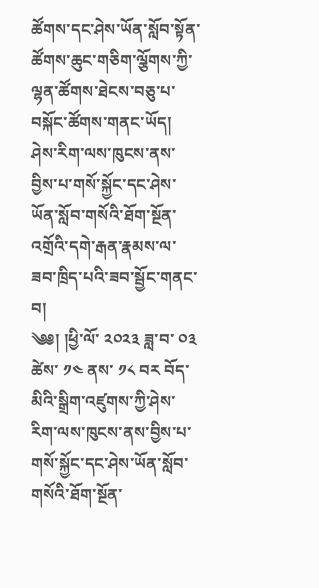ཚོགས་དང་ཤེས་ཡོན་སློབ་སྟོན་ཚོགས་ཆུང་གཅིག་ལྕོགས་ཀྱི་ལྷན་ཚོགས་ཐེངས་བཅུ་པ་བསྐོང་ཚོགས་གནང་ཡོད།
ཤེས་རིག་ལས་ཁུངས་ནས་བྱིས་པ་གསོ་སྐྱོང་དང་ཤེས་ཡོན་སློབ་གསོའི་ཐོག་སྔོན་འགྲོའི་དགེ་རྒན་རྣམས་ལ་ཟབ་ཁྲིད་པའི་ཟབ་སྦྱོང་གནང་བ།
༄༅། །ཕྱི་ལོ་ ༢༠༢༣ ཟླ་བ་ ༠༣ ཚེས་ ༡༤ ནས་ ༡༨ བར བོད་མིའི་སྒྲིག་འཛུགས་ཀྱི་ཤེས་རིག་ལས་ཁུངས་ནས་བྱིས་པ་གསོ་སྐྱོང་དང་ཤེས་ཡོན་སློབ་གསོའི་ཐོག་སྔོན་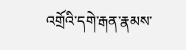འགྲོའི་དགེ་རྒན་རྣམས་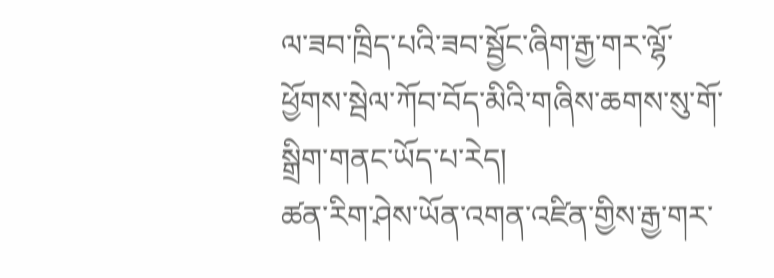ལ་ཟབ་ཁྲིད་པའི་ཟབ་སྦྱོང་ཞིག་རྒྱ་གར་ལྷོ་ཕྱོགས་སྦེལ་ཀོབ་བོད་མིའི་གཞིས་ཆགས་སུ་གོ་སྒྲིག་གནང་ཡོད་པ་རེད།
ཚན་རིག་ཤེས་ཡོན་འགན་འཛིན་གྱིས་རྒྱ་གར་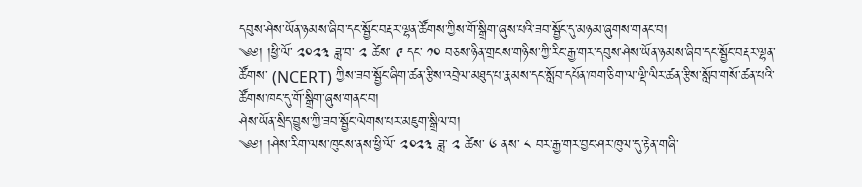དབུས་ཤེས་ཡོན་ཉམས་ཞིབ་དང་སྦྱོང་བརྡར་ལྷན་ཚོགས་ཀྱིས་གོ་སྒྲིག་ཞུས་པའི་ཟབ་སྦྱོང་དུ་མཉམ་ཞུགས་གནང་བ།
༄༅། །ཕྱི་ལོ་ ༢༠༢༣ ཟླ་བ་ ༢ ཚེས་ ༩ དང་ ༡༠ བཅས་ཉིན་གྲངས་གཉིས་ཀྱི་རིང་རྒྱ་གར་དབུས་ཤེས་ཡོན་ཉམས་ཞིབ་དང་སྦྱོང་བརྡར་ལྷན་ཚོགས་ (NCERT) ཀྱིས་ཟབ་སྦྱོང་ཞིག་ཚན་རྩིས་འབྲེལ་མཐུད་པ་རྣམས་དང་སློབ་དཔོན་ཁག་ཅིག་ལ་ལྡི་ལིར་ཚན་རྩིས་སློབ་གསོ་ཚན་པའི་ཚོགས་ཁང་དུ་གོ་སྒྲིག་ཞུས་གནང་བ།
ཤེས་ཡོན་སྲིད་བྱུས་ཀྱི་ཟབ་སྦྱོང་ལེགས་པར་མཇུག་སྒྲིལ་བ།
༄༅། །ཤེས་རིག་ལས་ཁུངས་ནས་ཕྱི་ལོ་ ༢༠༢༣ ཟླ་ ༢ ཚེས་ ༦ ནས་ ༨ བར་རྒྱ་གར་བྱང་ཤར་ཁུལ་དུ་རྟེན་གཞི་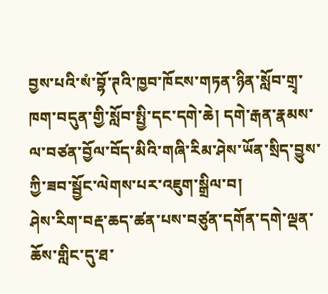བྱས་པའི་སཾ་བྷོ་ཊའི་ཁྱབ་ཁོངས་གཏན་ཉིན་སློབ་གྲྭ་ཁག་བདུན་གྱི་སློབ་སྤྱི་དང་དགེ་ཆེ། དགེ་རྒན་རྣམས་ལ་བཙན་བྱོལ་བོད་མིའི་གཞི་རིམ་ཤེས་ཡོན་སྲིད་བྱུས་ཀྱི་ཟབ་སྦྱོང་ལེགས་པར་འཇུག་སྒྲིལ་བ།
ཤེས་རིག་བརྡ་ཆད་ཚན་པས་བཙུན་དགོན་དགེ་ལྡན་ཆོས་གླིང་དུ་ཐ་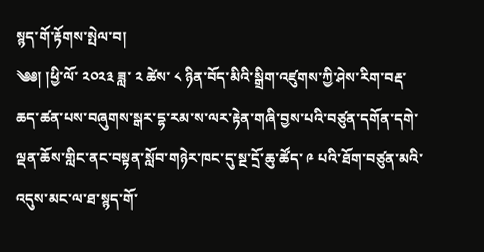སྙད་གོ་རྟོགས་སྤེལ་བ།
༄༅། །ཕྱི་ལོ་ ༢༠༢༣ ཟླ་ ༢ ཚེས་ ༨ ཉིན་བོད་མིའི་སྒྲིག་འཛུགས་ཀྱི་ཤེས་རིག་བརྡ་ཆད་ཚན་པས་བཞུགས་སྒར་དྷ་རམ་ས་ལར་རྟེན་གཞི་བྱས་པའི་བཙུན་དགོན་དགེ་ལྡན་ཆོས་གླིང་ནང་བསྟན་སློབ་གཉེར་ཁང་དུ་སྔ་དྲོ་ཆུ་ཚོད་ ༩ པའི་ཐོག་བཙུན་མའི་འདུས་མང་ལ་ཐ་སྙད་གོ་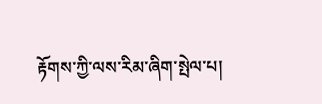རྟོགས་ཀྱི་ལས་རིམ་ཞིག་སྤེལ་པ།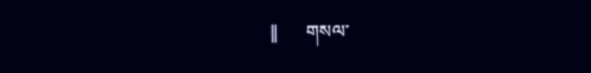||      གསལ་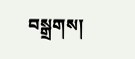བསྒྲགས།